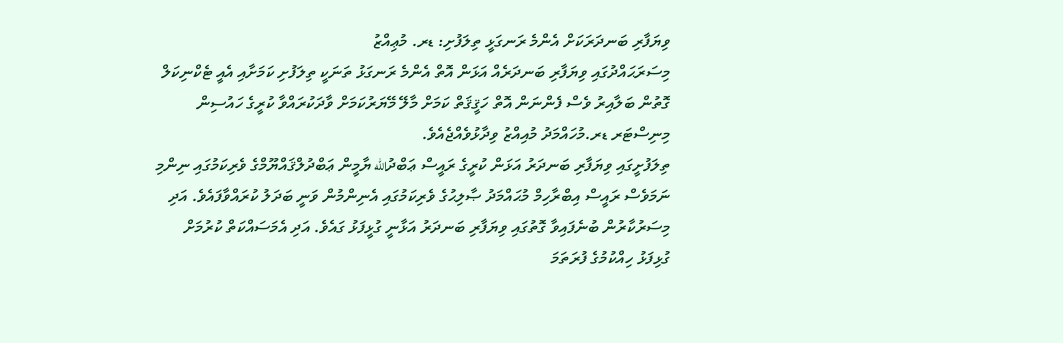ވިޔަފާރި ބަނދަރަކަށް އެންމެ ރަނގަޅީ ތިލަފުށި: ޑރ. މުޢިއްޒު
މިސަރަޙައްދުގައި ވިޔަފާރި ބަނދަރެއް އަޅަން އޮތް އެންމެ ރަނގަޅު ތަނަކީ ތިލަފުށި ކަމަށާއި އެއީ ޓެކްނިކަލް ގޮތުން ބަލާއިރު ވެސް ފެންނަން އޮތް ހަޤީޤަތް ކަމަށް މާލޭ މޭޔަރުކަމަށް ވާދަކުރައްވާ ކުރީގެ ހައުސިން މިނިސްޓަރ ޑރ.މުހައްމަދު މުއިއްޒު ވިދާޅުވެއްޖެއެވެ.
ތިލަފުށީގައި ވިޔަފާރި ބަނދަރު އަޅަން ކުރީގެ ރައީސް ޢަބްދުالله ޔާމީން ޢަބްދުލްޤައްޔޫމްގެ ވެރިކަމުގައި ނިންމި ނަމަވެސް ރައީސް އިބްރާހިމް މުޙައްމަދު ޞާލިޙުގެ ވެރިކަމުގައި އެނިންމުން ވަނީ ބަދަލު ކުރައްވާފައެވެ. އަދި މިސަރުކާރުން ބުނެފައިވާ ގޮތުގައި ވިޔަފާރި ބަނދަރު އަޅާނީ ގުޅީފަޅު ގައެވެ. އަދި އެމަސައްކަތް ކުރުމަށް ގުޅިފަޅު ހިއްކުމުގެ ފުރަތަމަ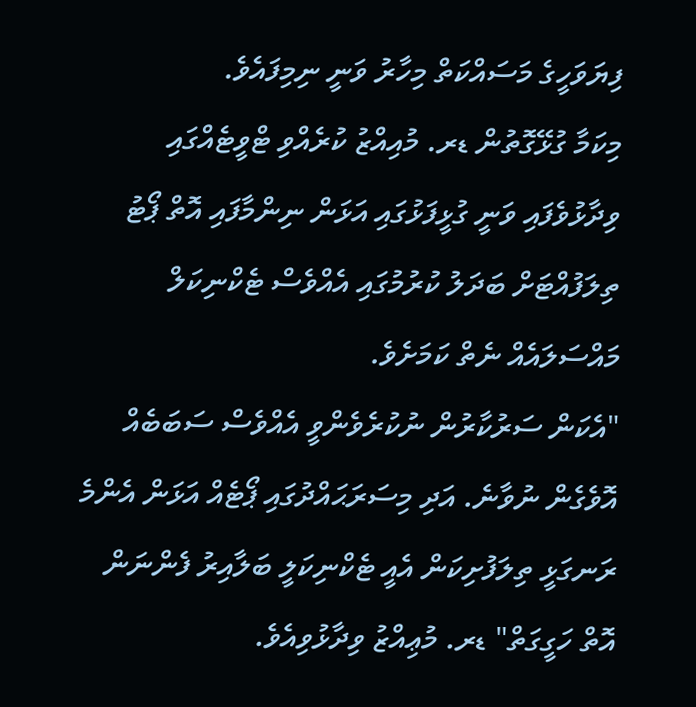ފިޔަވަހީގެ މަސައްކަތް މިހާރު ވަނީ ނިމިފައެވެ.
މިކަމާ ގުޅޭގޮތުން ޑރ. މުއިއްޒު ކުރެއްވި ޓްވީޓެއްގައި ވިދާޅުވެފައި ވަނީ ގުޅީފަޅުގައި އަޅަން ނިންމާފައި އޮތް ޕޯޓު ތިލަފުއްޓަށް ބަދަލު ކުރުމުގައި އެއްވެސް ޓެކްނިކަލް މައްސަލައެއް ނެތް ކަމަށެވެ.
"އެކަން ސަރުކާރުން ނުކުރެވެންވީ އެއްވެސް ސަބަބެއް އޮވެގެން ނުވާނެ. އަދި މިސަރަޙައްދުގައި ޕޯޓެއް އަޅަން އެންމެ ރަނގަޅީ ތިލަފުށިކަން އެއީ ޓެކްނިކަލީ ބަލާއިރު ފެންނަން އޮތް ހަގީގަތް" ޑރ. މުޢިއްޒު ވިދާޅުވިއެވެ.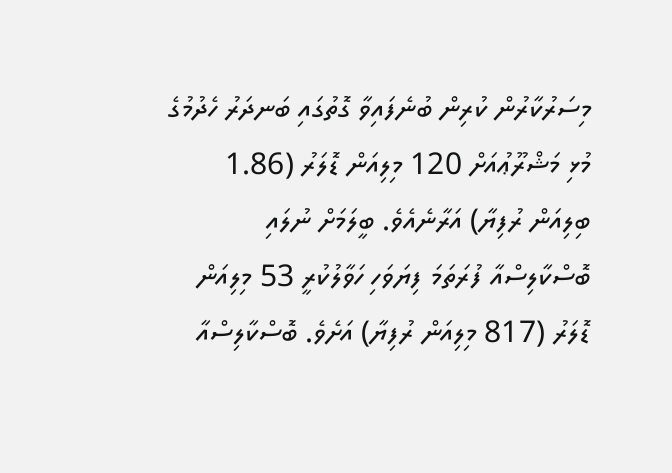މިސަރުކާރުން ކުރިން ބުނެފައިވާ ގޮތުގައި ބަނދަރު ހެދުމުގެ މުޅި މަޝްރޫޢުއަށް 120 މިލިއަން ޑޮލަރު (1.86 ބިލިއަން ރުފިޔާ) އަރާނެއެވެ. ބީލަމަށް ނުލައި ބޮސްކާލިސްއާ ފުރަތަމަ ފިޔަވަހި ހަވާލުކުރީ 53 މިލިއަން ޑޮލަރު (817 މިލިއަން ރުފިޔާ) އަށެވެ. ބޮސްކާލިސްއާ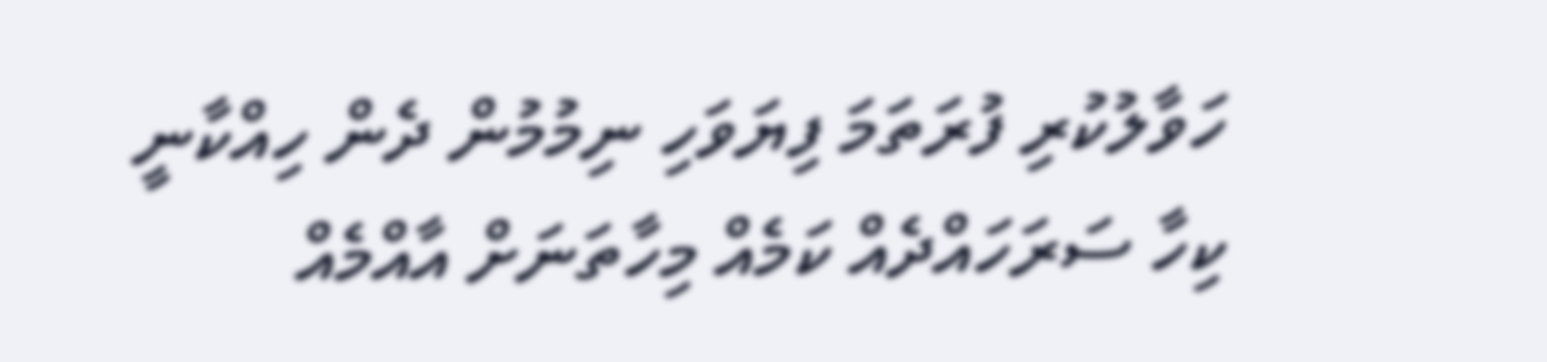ހަވާލުކުރި ފުރަތަމަ ފިޔަވަހި ނިމުމުން ދެން ހިއްކާނީ ކިހާ ސަރަހައްދެއް ކަމެއް މިހާތަނަށް އާއްމެއް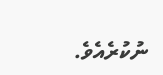ނުކުރެއެވެ.